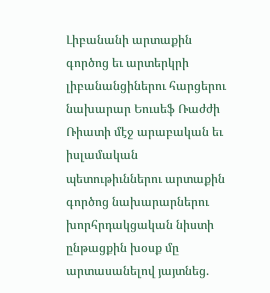Լիբանանի արտաքին գործոց եւ արտերկրի լիբանանցիներու հարցերու նախարար Եուսեֆ Ռաժժի Ռիատի մէջ արաբական եւ իսլամական պետութիւններու արտաքին գործոց նախարարներու խորհրդակցական նիստի ընթացքին խօսք մը արտասանելով յայտնեց.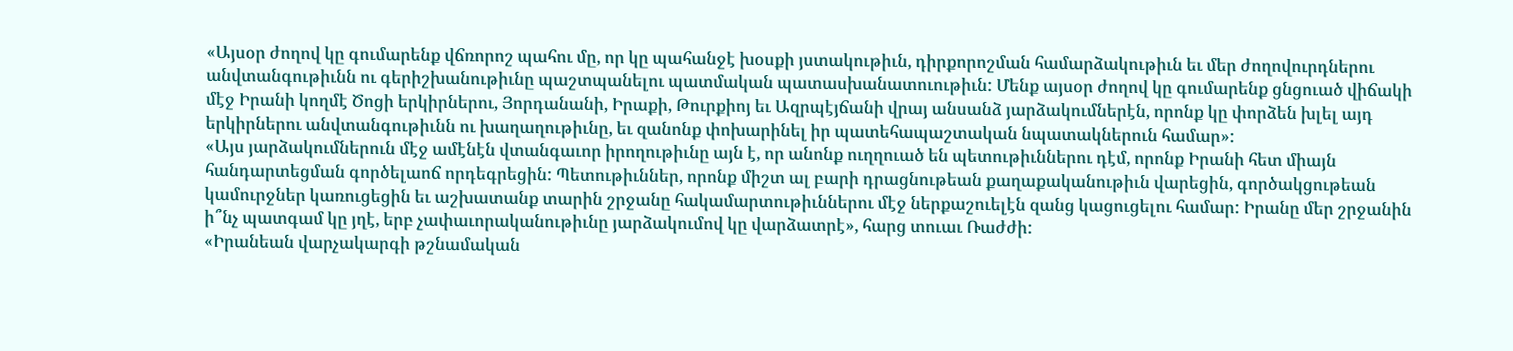«Այսօր ժողով կը գումարենք վճռորոշ պահու մը, որ կը պահանջէ խօսքի յստակութիւն, դիրքորոշման համարձակութիւն եւ մեր ժողովուրդներու անվտանգութիւնն ու գերիշխանութիւնը պաշտպանելու պատմական պատասխանատուութիւն: Մենք այսօր ժողով կը գումարենք ցնցուած վիճակի մէջ Իրանի կողմէ Ծոցի երկիրներու, Յորդանանի, Իրաքի, Թուրքիոյ եւ Ազրպէյճանի վրայ անսանձ յարձակումներէն, որոնք կը փորձեն խլել այդ երկիրներու անվտանգութիւնն ու խաղաղութիւնը, եւ զանոնք փոխարինել իր պատեհապաշտական նպատակներուն համար»:
«Այս յարձակումներուն մէջ ամէնէն վտանգաւոր իրողութիւնը այն է, որ անոնք ուղղուած են պետութիւններու դէմ, որոնք Իրանի հետ միայն հանդարտեցման գործելաոճ որդեգրեցին: Պետութիւններ, որոնք միշտ ալ բարի դրացնութեան քաղաքականութիւն վարեցին, գործակցութեան կամուրջներ կառուցեցին եւ աշխատանք տարին շրջանը հակամարտութիւններու մէջ ներքաշուելէն զանց կացուցելու համար: Իրանը մեր շրջանին ի՞նչ պատգամ կը յղէ, երբ չափաւորականութիւնը յարձակումով կը վարձատրէ», հարց տուաւ Ռաժժի:
«Իրանեան վարչակարգի թշնամական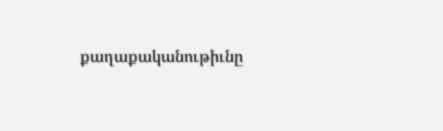քաղաքականութիւնը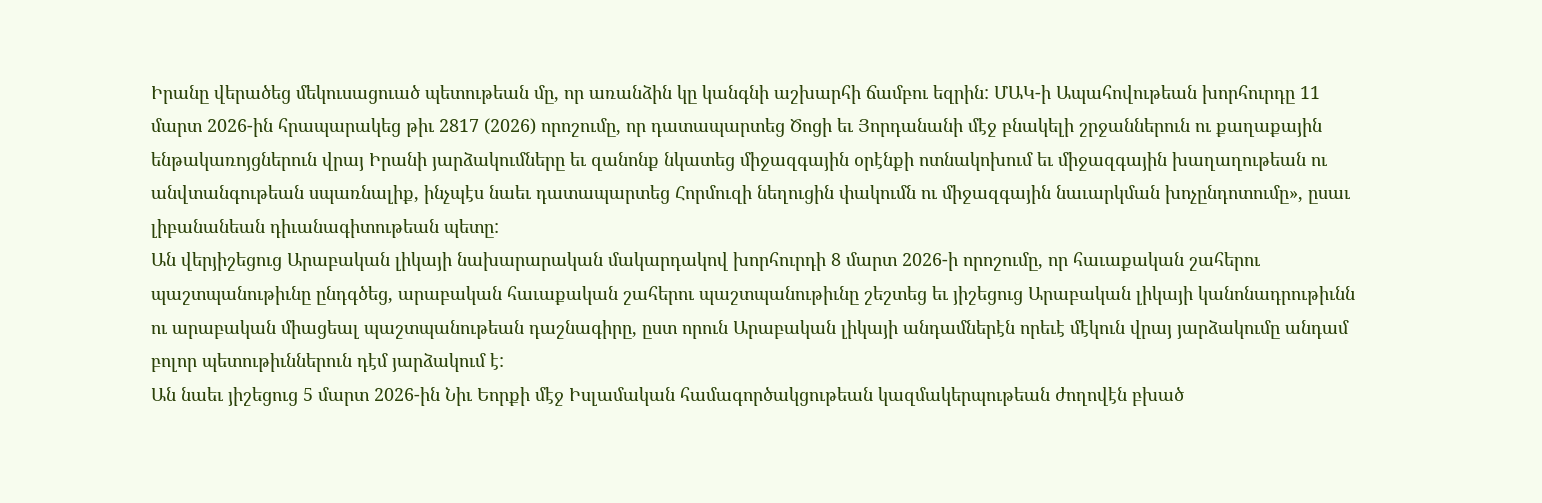Իրանը վերածեց մեկուսացուած պետութեան մը, որ առանձին կը կանգնի աշխարհի ճամբու եզրին: ՄԱԿ-ի Ապահովութեան խորհուրդը 11 մարտ 2026-ին հրապարակեց թիւ 2817 (2026) որոշումը, որ դատապարտեց Ծոցի եւ Յորդանանի մէջ բնակելի շրջաններուն ու քաղաքային ենթակառոյցներուն վրայ Իրանի յարձակումները եւ զանոնք նկատեց միջազգային օրէնքի ոտնակոխում եւ միջազգային խաղաղութեան ու անվտանգութեան սպառնալիք, ինչպէս նաեւ դատապարտեց Հորմուզի նեղուցին փակումն ու միջազգային նաւարկման խոչընդոտումը», ըսաւ լիբանանեան դիւանագիտութեան պետը:
Ան վերյիշեցուց Արաբական լիկայի նախարարական մակարդակով խորհուրդի 8 մարտ 2026-ի որոշումը, որ հաւաքական շահերու պաշտպանութիւնը ընդգծեց, արաբական հաւաքական շահերու պաշտպանութիւնը շեշտեց եւ յիշեցուց Արաբական լիկայի կանոնադրութիւնն ու արաբական միացեալ պաշտպանութեան դաշնագիրը, ըստ որուն Արաբական լիկայի անդամներէն որեւէ մէկուն վրայ յարձակումը անդամ բոլոր պետութիւններուն դէմ յարձակում է:
Ան նաեւ յիշեցուց 5 մարտ 2026-ին Նիւ Եորքի մէջ Իսլամական համագործակցութեան կազմակերպութեան ժողովէն բխած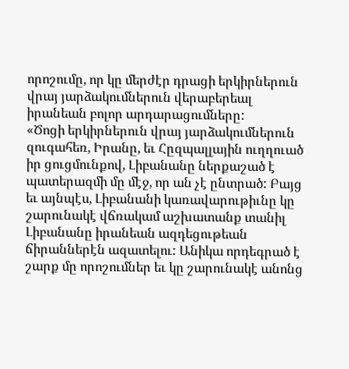որոշումը, որ կը մերժէր դրացի երկիրներուն վրայ յարձակումներուն վերաբերեալ իրանեան բոլոր արդարացումները:
«Ծոցի երկիրներուն վրայ յարձակումներուն զուգահեռ, Իրանը, եւ Հըզպալլային ուղղուած իր ցուցմունքով, Լիբանանը ներքաշած է պատերազմի մը մէջ, որ ան չէ ընտրած: Բայց եւ այնպէս, Լիբանանի կառավարութիւնը կը շարունակէ վճռակամ աշխատանք տանիլ Լիբանանը իրանեան ազդեցութեան ճիրաններէն ազատելու: Անիկա որդեգրած է շարք մը որոշումներ եւ կը շարունակէ անոնց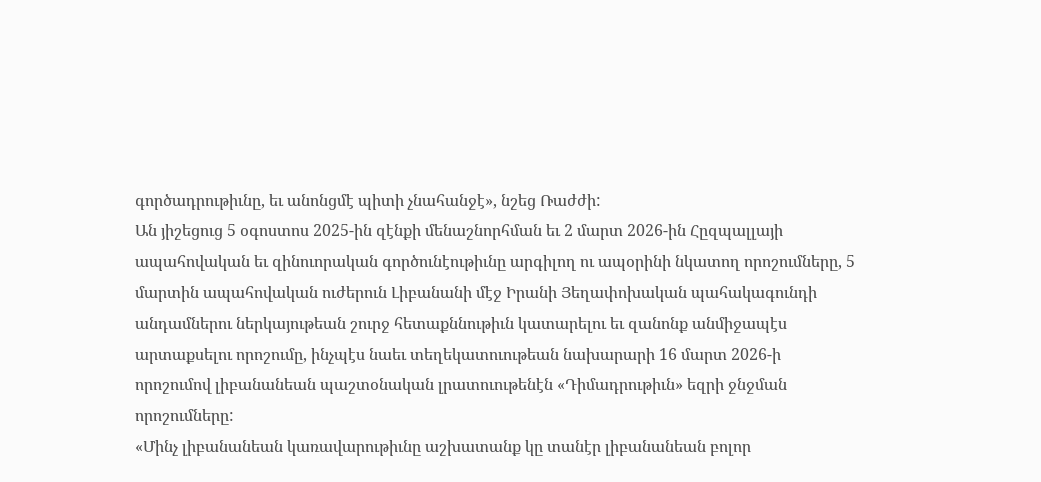գործադրութիւնը, եւ անոնցմէ պիտի չնահանջէ», նշեց Ռաժժի:
Ան յիշեցուց 5 օգոստոս 2025-ին զէնքի մենաշնորհման եւ 2 մարտ 2026-ին Հըզպալլայի ապահովական եւ զինուորական գործունէութիւնը արգիլող ու ապօրինի նկատող որոշումները, 5 մարտին ապահովական ուժերուն Լիբանանի մէջ Իրանի Յեղափոխական պահակագունդի անդամներու ներկայութեան շուրջ հետաքննութիւն կատարելու եւ զանոնք անմիջապէս արտաքսելու որոշումը, ինչպէս նաեւ տեղեկատուութեան նախարարի 16 մարտ 2026-ի որոշումով լիբանանեան պաշտօնական լրատուութենէն «Դիմադրութիւն» եզրի ջնջման որոշումները:
«Մինչ լիբանանեան կառավարութիւնը աշխատանք կը տանէր լիբանանեան բոլոր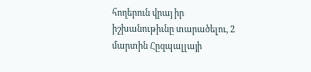հողերուն վրայ իր իշխանութիւնը տարածելու, 2 մարտին Հըզպալլայի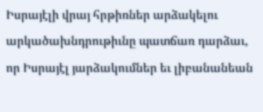Իսրայէլի վրայ հրթիռներ արձակելու արկածախնդրութիւնը պատճառ դարձաւ, որ Իսրայէլ յարձակումներ եւ լիբանանեան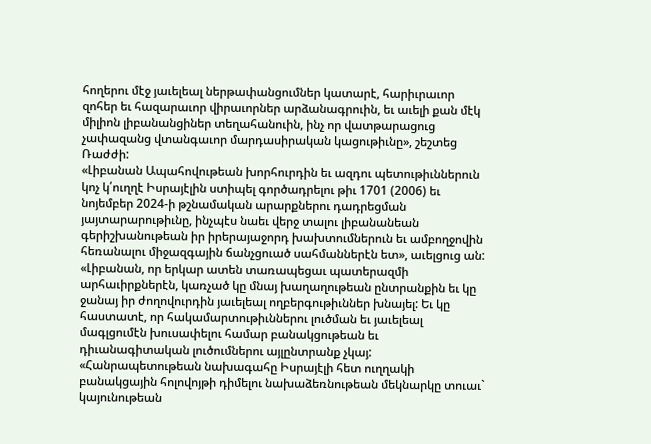հողերու մէջ յաւելեալ ներթափանցումներ կատարէ, հարիւրաւոր զոհեր եւ հազարաւոր վիրաւորներ արձանագրուին, եւ աւելի քան մէկ միլիոն լիբանանցիներ տեղահանուին, ինչ որ վատթարացուց չափազանց վտանգաւոր մարդասիրական կացութիւնը», շեշտեց Ռաժժի:
«Լիբանան Ապահովութեան խորհուրդին եւ ազդու պետութիւններուն կոչ կ՛ուղղէ Իսրայէլին ստիպել գործադրելու թիւ 1701 (2006) եւ նոյեմբեր 2024-ի թշնամական արարքներու դադրեցման յայտարարութիւնը, ինչպէս նաեւ վերջ տալու լիբանանեան գերիշխանութեան իր իրերայաջորդ խախտումներուն եւ ամբողջովին հեռանալու միջազգային ճանչցուած սահմաններէն ետ», աւելցուց ան:
«Լիբանան, որ երկար ատեն տառապեցաւ պատերազմի արհաւիրքներէն, կառչած կը մնայ խաղաղութեան ընտրանքին եւ կը ջանայ իր ժողովուրդին յաւելեալ ողբերգութիւններ խնայել: Եւ կը հաստատէ, որ հակամարտութիւններու լուծման եւ յաւելեալ մագլցումէն խուսափելու համար բանակցութեան եւ դիւանագիտական լուծումներու այլընտրանք չկայ:
«Հանրապետութեան նախագահը Իսրայէլի հետ ուղղակի բանակցային հոլովոյթի դիմելու նախաձեռնութեան մեկնարկը տուաւ` կայունութեան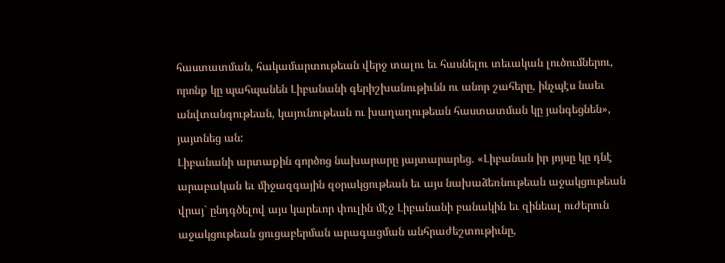հաստատման, հակամարտութեան վերջ տալու եւ հասնելու տեւական լուծումներու, որոնք կը պահպանեն Լիբանանի գերիշխանութիւնն ու անոր շահերը, ինչպէս նաեւ անվտանգութեան, կայունութեան ու խաղաղութեան հաստատման կը յանգեցնեն», յայտնեց ան:
Լիբանանի արտաքին գործոց նախարարը յայտարարեց. «Լիբանան իր յոյսը կը դնէ արաբական եւ միջազգային զօրակցութեան եւ այս նախաձեռնութեան աջակցութեան վրայ` ընդգծելով այս կարեւոր փուլին մէջ Լիբանանի բանակին եւ զինեալ ուժերուն աջակցութեան ցուցաբերման արագացման անհրաժեշտութիւնը,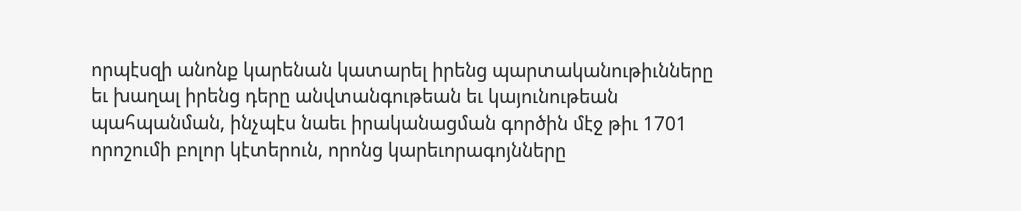որպէսզի անոնք կարենան կատարել իրենց պարտականութիւնները եւ խաղալ իրենց դերը անվտանգութեան եւ կայունութեան պահպանման, ինչպէս նաեւ իրականացման գործին մէջ թիւ 1701 որոշումի բոլոր կէտերուն, որոնց կարեւորագոյնները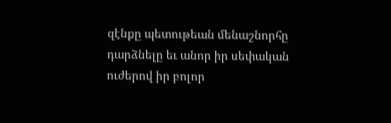զէնքը պետութեան մենաշնորհը դարձնելը եւ անոր իր սեփական ուժերով իր բոլոր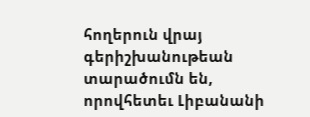հողերուն վրայ գերիշխանութեան տարածումն են, որովհետեւ Լիբանանի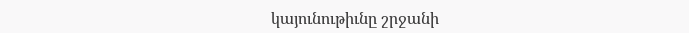կայունութիւնը շրջանի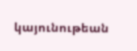կայունութեան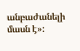անբաժանելի մասն է»: